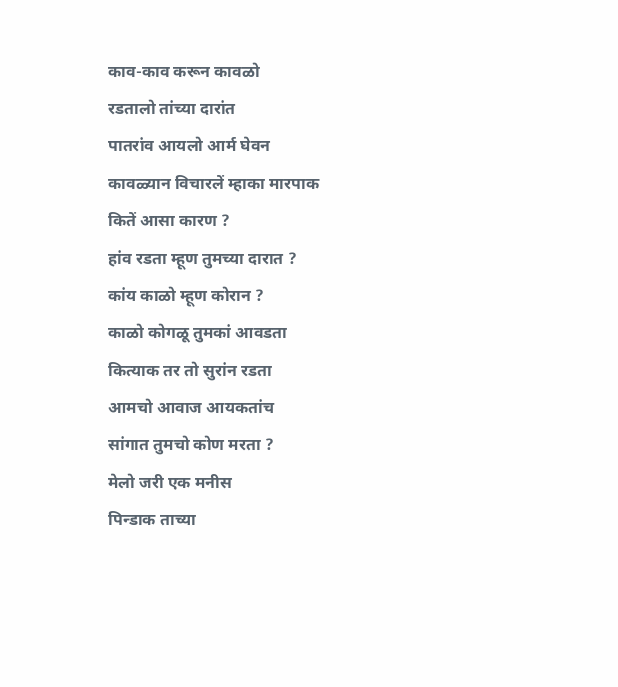काव-काव करून कावळो
रडतालो तांच्या दारांत
पातरांव आयलो आर्म घेवन
कावळ्यान विचारलें म्हाका मारपाक
कितें आसा कारण ?
हांव रडता म्हूण तुमच्या दारात ?
कांय काळो म्हूण कोरान ?
काळो कोगळू तुमकां आवडता
कित्याक तर तो सुरांन रडता
आमचो आवाज आयकतांच
सांगात तुमचो कोण मरता ?
मेलो जरी एक मनीस
पिन्डाक ताच्या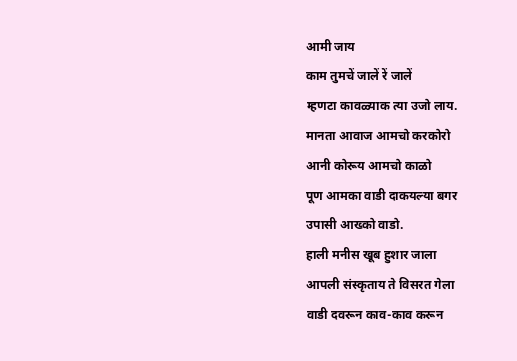आमी जाय
काम तुमचें जालें रें जालें
म्हणटा कावळ्याक त्या उजो लाय.
मानता आवाज आमचो करकोरो
आनी कोरूय आमचो काळो
पूण आमका वाडी दाकयल्या बगर
उपासी आख्को वाडो.
हाली मनीस खूब हुशार जाला
आपली संस्कृताय ते विसरत गेला
वाडी दवरून काव-काव करून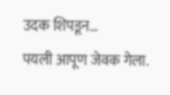उदक शिपडून…
पयली आपूण जेवक गेला.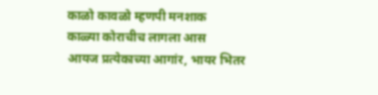काळो कावळो म्हणपी मनशाक
काळ्या कोराचीच लागला आस
आयज प्रत्येकाच्या आगांर, भायर भितर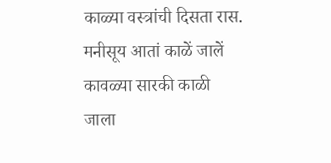काळ्या वस्त्रांची दिसता रास.
मनीसूय आतां काळें जालें
कावळ्या सारकी काळी
जाला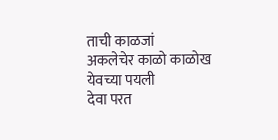ताची काळजां
अकलेचेर काळो काळोख येवच्या पयली
देवा परत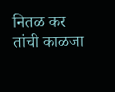नितळ कर तांची काळजा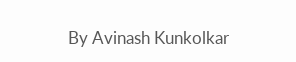By Avinash Kunkolkar